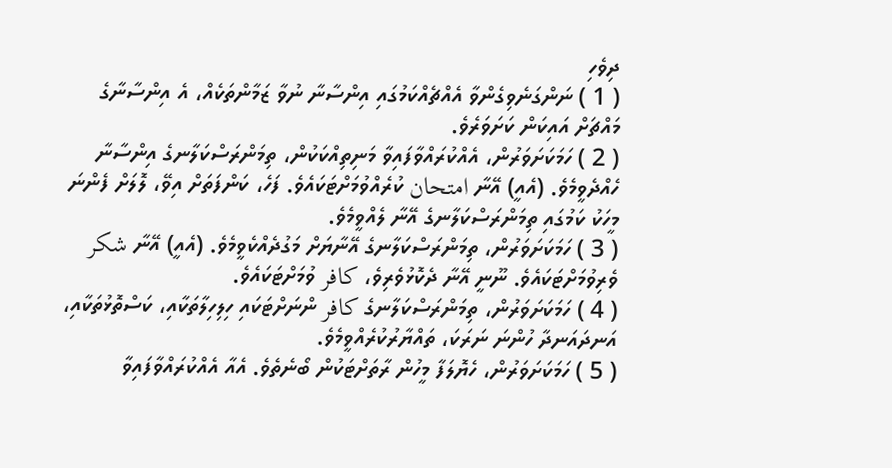ދިވެހި
( 1 ) ނަންގަނެވިގެންވާ އެއްޗެއްކަމުގައި އިންސާނާ ނުވާ ޒަމާންތަކެއް، އެ އިންސާނާގެ މައްޗަށް އައިކަން ކަށަވަރެވެ.
( 2 ) ހަމަކަށަވަރުން، އެއްކުރައްވާފައިވާ މަނިތިއްކަކުން، ތިމަންރަސްކަލާނގެ އިންސާނާ ހެއްދެވީމެވެ. (އެއީ) އޭނާ امتحان ކުރެއްވުމަށްޓަކައެވެ. ފަހެ، ކަންފަތަށް އިވޭ، ލޮލަށް ފެންނަ މީހަކު ކަމުގައި ތިމަންރަސްކަލާނގެ އޭނާ ލެއްވީމެވެ.
( 3 ) ހަމަކަށަވަރުން، ތިމަންރަސްކަލާނގެ އޭނާޔަށް މަގުދެއްކެވީމެވެ. (އެއީ) އޭނާ شكر ވެރިވުމަށްޓަކައެވެ. ނޫނީ އޭނާ ދެކޮޅުވެރިވެ، كافر ވުމަށްޓަކައެވެ.
( 4 ) ހަމަކަށަވަރުން، ތިމަންރަސްކަލާނގެ كافر ންނަށްޓަކައި ހިލިހިލާތަކާއި، ކަސްތޮޅުތަކާއި، އަނދައަނދާ ހުންނަ ނަރަކަ، ތައްޔާރުކުރެއްވީމެވެ.
( 5 ) ހަމަކަށަވަރުން، ހެޔޮލަފާ މީހުން ރާތަށްޓަކުން ބޯނެތެވެ. އެއާ އެއްކުރައްވާފައިވާ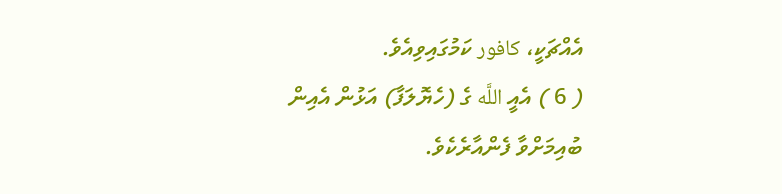އެއްޗަކީ، كافور ކަމުގައިވިއެވެ.
( 6 ) އެއީ اللَّه ގެ (ހެޔޮލަފާ) އަޅުން އެއިން ބުއިމަށްވާ ފެންއާރެކެވެ.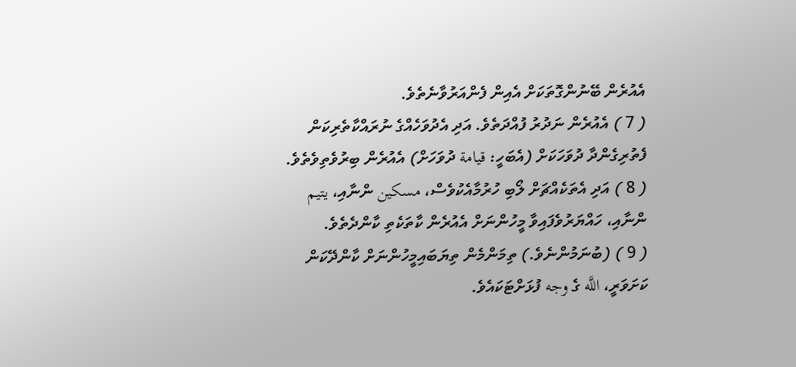އެއުރެން ބޭނުންގޮތަކަށް އެއިން ފެންއަރުވާނެތެވެ.
( 7 ) އެއުރެން ނަދުރު ފުއްދަތެވެ. އަދި އެދުވަހެއްގެ ނުރައްކާތެރިކަން ފެތުރިގެންދާ ދުވަހަކަށް (އެބަހީ: قيامة ދުވަހަށް) އެއުރެން ބިރުވެތިވެތެވެ.
( 8 ) އަދި އެތަކެއްޗަށް ލޯބި ހުރުމާއެކުވެސް، مسكين ންނާއި، يتيم ންނާއި، ހައްޔަރުވެފައިވާ މީހުންނަށް އެއުރެން ކާތަކެތި ކާންދެތެވެ.
( 9 ) (ބުނަމުންނެވެ.) ތިމަންމެން ތިޔަބައިމީހުންނަށް ކާންދޭކަން ކަށަވަރީ، اللَّه ގެ وجه ފުޅަށްޓަކައެވެ.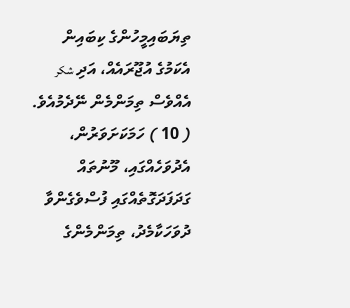ތިޔަބައިމީހުންގެ ކިބައިން އެކަމުގެ އުޖޫރައެއް، އަދި شكر އެއްވެސް ތިމަންމެން ނޭދެމުއެވެ.
( 10 ) ހަމަކަށަވަރުން، އެދުވަހެއްގައި، މޫނުތައް ގަދަފަދަގޮތެއްގައި ފުސްވެގެންވާ ދުވަހަކާމެދު، ތިމަންމެންގެ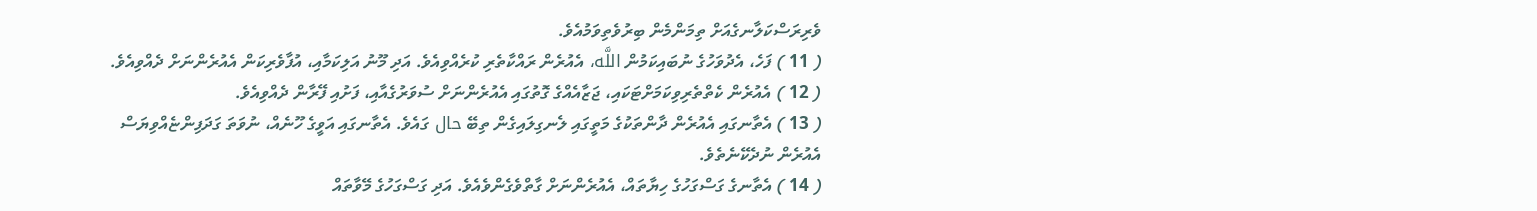ވެރިރަސްކަލާނގެއަށް ތިމަންމެން ބިރުވެތިވަމުއެވެ.
( 11 ) ފަހެ، އެދުވަހުގެ ނުބައިކަމުން اللَّه، އެއުރެން ރައްކާތެރި ކުރެއްވިއެވެ. އަދި މޫނު އަލިކަމާއި، އުފާވެރިކަން އެއުރެންނަށް ދެއްވިއެވެ.
( 12 ) އެއުރެން ކެތްތެރިވިކަމަށްޓަކައި، ޖަޒާއެއްގެ ގޮތުގައި އެއުރެންނަށް ސުވަރުގެއާއި، ފަށުއި ފޭރާން ދެއްވިއެވެ.
( 13 ) އެތާނގައި އެއުރެން ދާންތަކުގެ މަތީގައި ލެނގިލައިގެން ތިބޭ حال ގައެވެ. އެތާނގައި އަވީގެ ހޫނެއް، ނުވަތަ ގަދަފިންޏެއްވިޔަސް އެއުރެން ނުދެކޭނެތެވެ.
( 14 ) އެތާނގެ ގަސްގަހުގެ ހިޔާތައް، އެއުރެންނަށް ގާތްވެގެންވެއެވެ. އަދި ގަސްގަހުގެ މޭވާތައް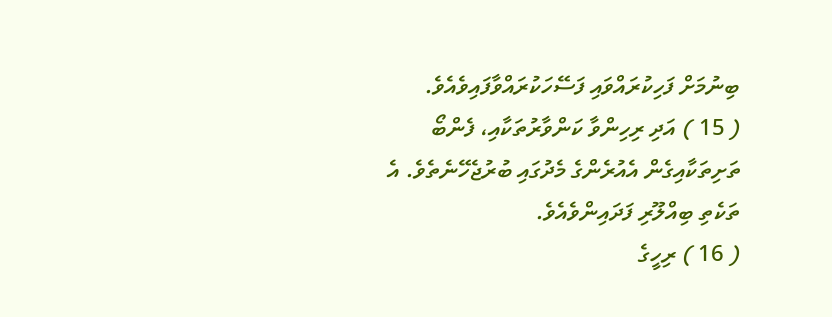ބިނުމަށް ފަހިކުރައްވައި ފަސޭހަކުރައްވާފައިވެއެވެ.
( 15 ) އަދި ރިހިންވާ ކަންވާރުތަކާއި، ފެންބޯ ތަށިތަކާއިގެން އެއުރެންގެ މެދުގައި ބުރުޖެހޭނެތެވެ. އެ ތަކެތި ބިއްލޫރި ފަދައިންވެއެވެ.
( 16 ) ރިހީގެ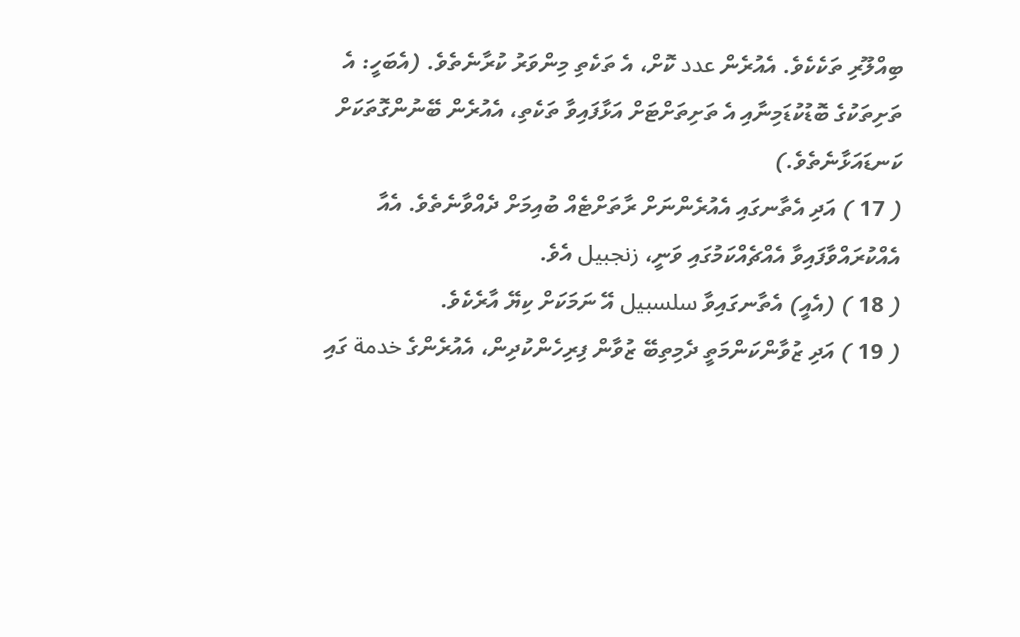ބިއްލޫރި ތަކެކެވެ. އެއުރެން عدد ކޮށް، އެ ތަކެތި މިންވަރު ކުރާނެތެވެ. (އެބަހީ: އެ ތަށިތަކުގެ ބޮޑުކުޑަމިނާއި އެ ތަށިތަށްޓަށް އަޅާފައިވާ ތަކެތި، އެއުރެން ބޭނުންގޮތަކަށް ކަނޑައަޅާނެތެވެ.)
( 17 ) އަދި އެތާނގައި އެއުރެންނަށް ރާތަށްޓެއް ބުއިމަށް ދެއްވާނެތެވެ. އެއާ އެއްކުރައްވާފައިވާ އެއްޗެއްކަމުގައި ވަނީ، زنجبيل އެވެ.
( 18 ) (އެއީ) އެތާނގައިވާ سلسبيل އޭ ނަމަކަށް ކިޔޭ އާރެކެވެ.
( 19 ) އަދި ޒުވާންކަންމަތީ ދެމިތިބޭ ޒުވާން ފިރިހެންކުދިން، އެއުރެންގެ خدمة ގައި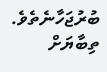ބުރުޖަހާނެތެވެ. ތިބާޔަށް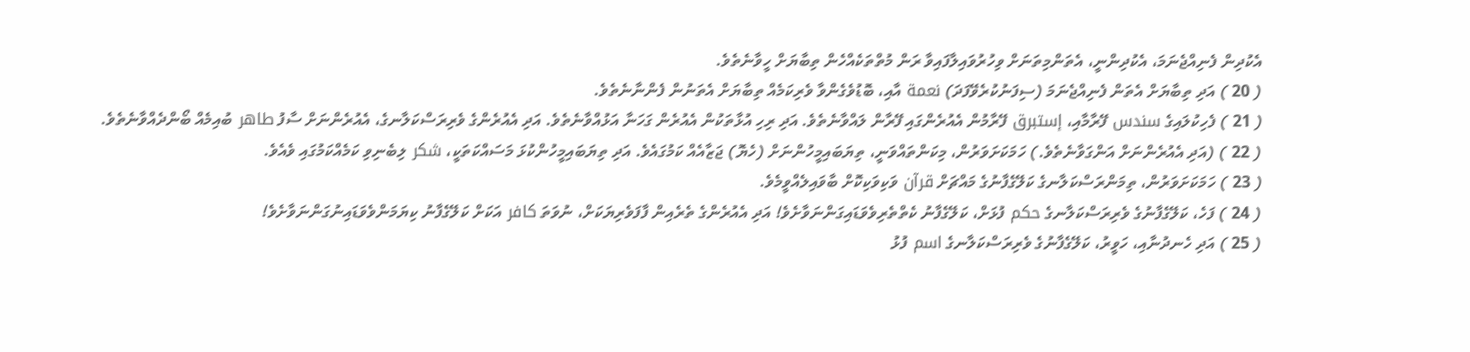އެކުދިން ފެނިއްޖެނަމަ، އެކުދިންނީ، އެތަންމިތަނަށް ވިހުރުވައިލާފައިވާ ރަން މުތްތަކެއްހެން ތިބާޔަށް ހީވާނެތެވެ.
( 20 ) އަދި ތިބާޔަށް އެތަން ފެނިއްޖެނަމަ (ސިފަނުކުރެވޭފަދަ) نعمة އާއި، ބޮޑުވެގެންވާ ވެރިކަމެއް ތިބާޔަށް އެތަނުން ފެންނާނެތެވެ.
( 21 ) ފެހިކުލައިގެ سندس ފޭރާމާއި، إستبرق ފޭރާމުން އެއުރެންގައި ފޭރާން ލައްވާނެތެވެ. އަދި ރިހި އުޅާތަކުން އެއުރެން ގަހަނާ އަޅުއްވާނެތެވެ. އަދި އެއުރެންގެ ވެރިރަސްކަލާނގެ، އެއުރެންނަށް ސާފު طاهر ބުއިމެއް ބޯންދެއްވާނެތެވެ.
( 22 ) (އަދި އެއުރެންނަށް އަންގަވާނެތެވެ.) ހަމަކަށަވަރުން، މިކަންތައްވަނީ، ތިޔަބައިމީހުންނަށް (ހެޔޮ) ޖަޒާއެއް ކަމުގައެވެ. އަދި ތިޔަބައިމީހުންކުޅަ މަސައްކަތަކީ، شكر ލިބެނިވި ކަމެއްކަމުގައި ވެއެވެ.
( 23 ) ހަމަކަށަވަރުން، ތިމަންރަސްކަލާނގެ ކަލޭގެފާނުގެ މައްޗަށް قرآن ވަކިވަކިކޮށް ބާވައިލެއްވީމެވެ.
( 24 ) ފަހެ، ކަލޭގެފާނުގެ ވެރިރަސްކަލާނގެ حكم ފުޅަށް، ކަލޭގެފާނު ކެތްތެރިވެވަޑައިގަންނަވާށެވެ! އަދި އެއުރެންގެ ތެރެއިން ފާފަވެރިޔަކަށް، ނުވަތަ كافر އަކަށް ކަލޭގެފާނު ކިޔަމަންވެވަޑައިނުގަންނަވާށެވެ!
( 25 ) އަދި ހެނދުނާއި، ހަވީރު، ކަލޭގެފާނުގެ ވެރިރަސްކަލާނގެ اسم ފުޅު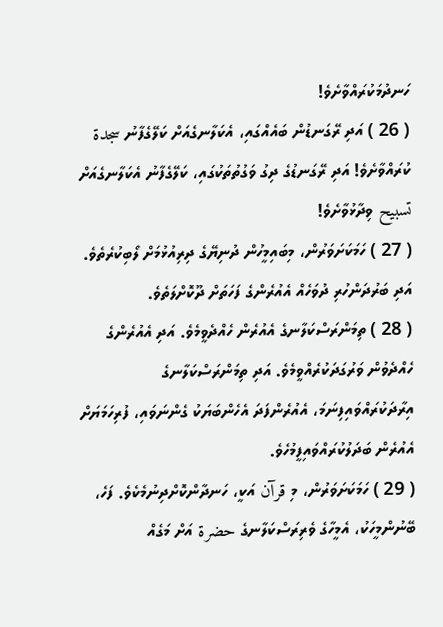ހަނދުމަކުރައްވާށެވެ!
( 26 ) އަދި ރޭގަނޑުން ބައެއްގައި، އެކަލާނގެއަށް ކަލޭގެފާނު سجدة ކުރައްވާށެވެ! އަދި ރޭގަނޑުގެ ދިގު ވަގުތުތަކުގައި، ކަލޭގެފާނު އެކަލާނގެއަށް تسبيح ވިދާޅުވާށެވެ!
( 27 ) ހަމަކަށަވަރުން، މިބައިމީހުން ދުނިޔޭގެ ދިރިއުޅުމަށް ލޯބިކުރެތެވެ. އަދި ބަރުދަންހުރި ދުވަހެއް އެއުރެންގެ ފަހަތަށް ދޫކޮށްލަތެވެ.
( 28 ) ތިމަންރަސްކަލާނގެ އެއުރެން ހެއްދެވީމެވެ. އަދި އެއުރެންގެ ހެއްދެވުން ވަރުގަދަކުރެއްވީމެވެ. އަދި ތިމަންރަސްކަލާނގެ އިރާދަކުރައްވައިފިނަމަ، އެއުރެންފަދަ އެހެންބަޔަކު ގެންނަވައި، ފުރިހަމަޔަށް އެއުރެން ބަދަލުކުރައްވައިފީމުހެވެ.
( 29 ) ހަމަކަށަވަރުން، މި قرآن އަކީ، ހަނދާންކޮށްދިނުމެކެވެ. ފަހެ، ބޭނުންމީހަކު، އެމީހާގެ ވެރިރަސްކަލާނގެ حضرة އަށް މަގެއް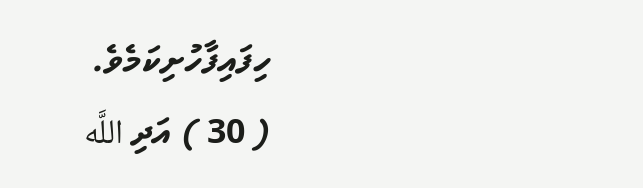ހިފައިފާހުށިކަމެވެ.
( 30 ) އަދި اللَّه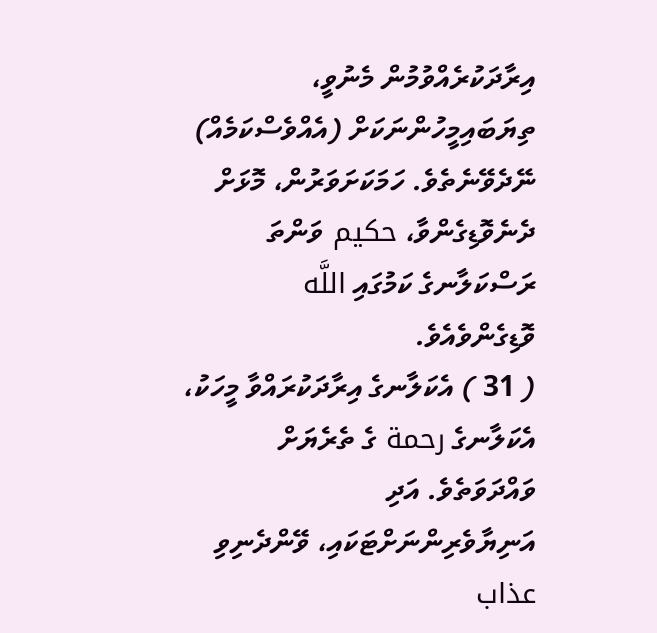އިރާދަކުރެއްވުމުން މެނުވީ، ތިޔަބައިމީހުންނަކަށް (އެއްވެސްކަމެއް) ނޭދެވޭނެތެވެ. ހަމަކަށަވަރުން، މޮޅަށް ދެނެވޮޑިގެންވާ، حكيم ވަންތަ ރަސްކަލާނގެ ކަމުގައި اللَّه ވޮޑިގެންވެއެވެ.
( 31 ) އެކަލާނގެ އިރާދަކުރައްވާ މީހަކު، އެކަލާނގެ رحمة ގެ ތެރެޔަށް ވައްދަވަތެވެ. އަދި އަނިޔާވެރިންނަށްޓަކައި، ވޭންދެނިވި عذاب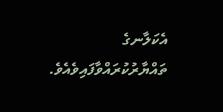އެކަލާނގެ ތައްޔާރުކުރައްވާފައިވެއެވެ.